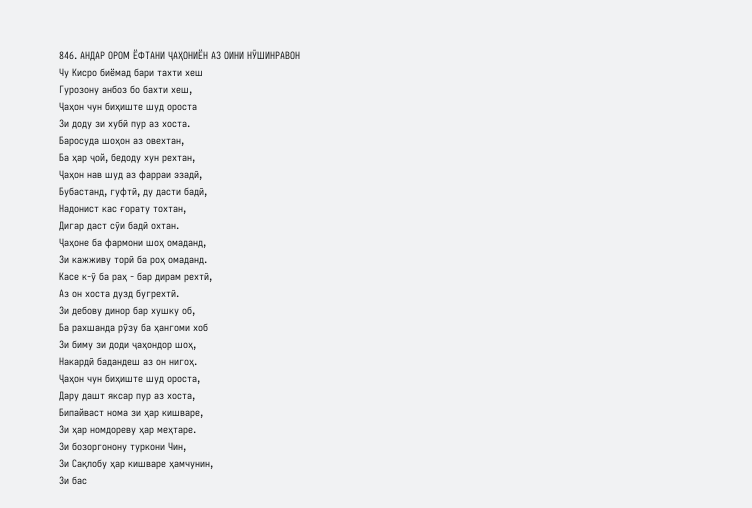846. АНДАР ОРОМ ЁФТАНИ ҶАҲОНИЁН АЗ ОИНИ НӮШИНРАВОН
Чу Кисро биёмад бари тахти хеш
Гурозону анбоз бо бахти хеш,
Ҷаҳон чун биҳиште шуд ороста
Зи доду зи хубӣ пур аз хоста.
Баросуда шоҳон аз овехтан,
Ба ҳар ҷой, бедоду хун рехтан,
Ҷаҳон нав шуд аз фарраи эзадӣ,
Бубастанд, гуфтӣ, ду дасти бадӣ,
Надонист кас ғорату тохтан,
Дигар даст сӯи бадӣ охтан.
Ҷаҳоне ба фармони шоҳ омаданд,
Зи кажживу торӣ ба роҳ омаданд.
Касе к-ӯ ба раҳ - бар дирам рехтӣ,
Аз он хоста дузд бугрехтӣ.
Зи дебову динор бар хушку об,
Ба рахшанда рӯзу ба ҳангоми хоб
Зи биму зи доди ҷаҳондор шоҳ,
Накардӣ бадандеш аз он нигоҳ.
Ҷаҳон чун биҳиште шуд ороста,
Дару дашт яксар пур аз хоста,
Бипайваст нома зи ҳар кишваре,
Зи ҳар номдореву ҳар меҳтаре.
Зи бозоргонону туркони Чин,
Зи Сақлобу ҳар кишваре ҳамчунин,
Зи бас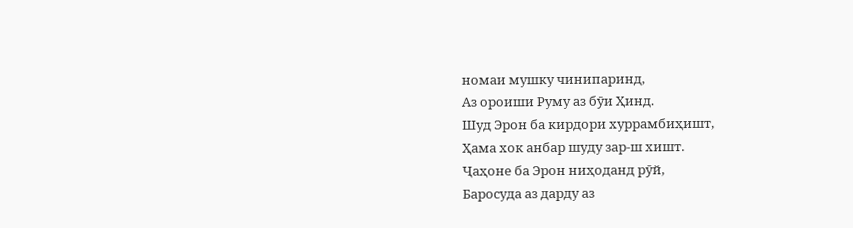номаи мушку чинипаринд,
Аз ороиши Руму аз бӯи Ҳинд.
Шуд Эрон ба кирдори хуррамбиҳишт,
Ҳама хок анбар шуду зар-ш хишт.
Ҷаҳоне ба Эрон ниҳоданд рӯй,
Баросуда аз дарду аз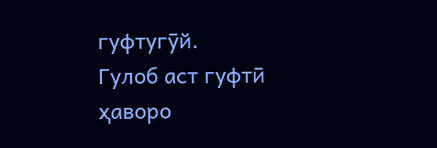гуфтугӯй.
Гулоб аст гуфтӣ ҳаворо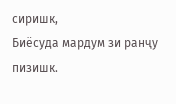сиришк,
Биёсуда мардум зи ранҷу пизишк.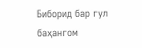Биборид бар гул баҳангом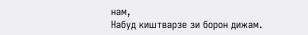нам,
Набуд киштварзе зи борон дижам.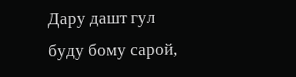Дару дашт гул буду бому сарой,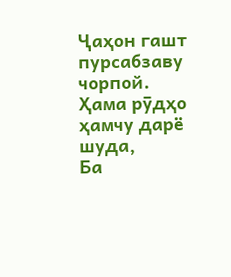Ҷаҳон гашт пурсабзаву чорпой.
Ҳама рӯдҳо ҳамчу дарё шуда,
Ба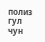полиз гул чун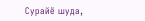Сурайё шуда,